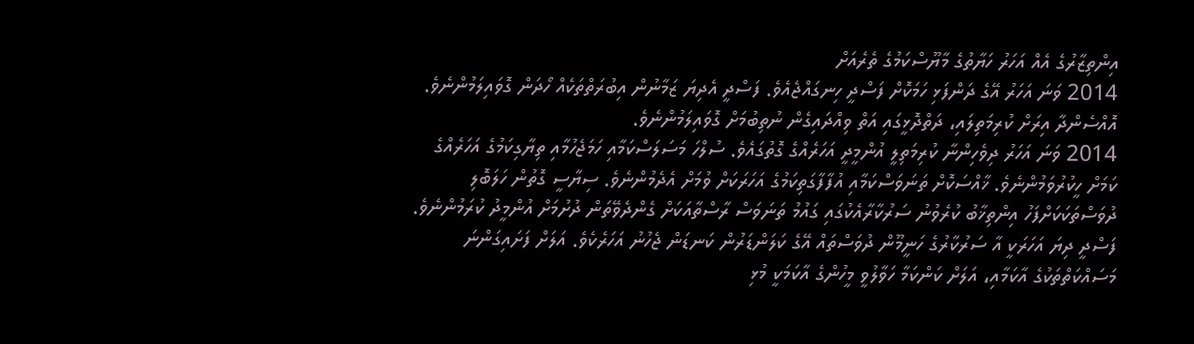އިންތިޒާރުގެ އެއް އަހަރު ހަޔާތުގެ މާޔޫސްކަމުގެ ތެރެއަށް
2014 ވަނަ އަހަރު އޭގެ ދަންފަޅި ހަމަކޮށް ފަސްދީ ހިނގައްޖެއެވެ. ފަސްދީ އެދިޔަ ޒަމާނުން އިބުރަތްތަކެއް ހޯދަން ގޮވައިލަމުންނެވެ. އޮއްސެންދާ އިރަށް ކުރިމަތިލައި، ދަތްދޮޅީގައި އަތް ވިއްދައިގެން ނުތިބުމަށް ގޮވައިލަމުންނެވެ.
2014 ވަނަ އަހަރު ދިވެހިންނާ ކުރިމަތިލީ އުންމީދީ އަހަރެއްގެ ގޮތުގައެވެ. ސުލްހަ މަސަލަސްކަމާއި ހަމަޖެހުމާއި ތިޔާގިކަމުގެ އަހަރެއްގެ ކަމަށް ހީކުރުވަމުންނެވެ. ޚާއްސަކޮށް ތަނަވަސްކަމާއި އުފާފާގަތިކަމުގެ އަހަރަކަށް ވުމަށް އެދެމުންނެވެ. ސިޔާސީ ގޮތުން ހަލަބޮލި ދުވަސްތަކަކަށްފަހު އިންތިޚާބު ކުރެވުނު ސަރުކާރާއެކުގައި ގައުމު ތަނަވަސް ރާސްތާއަކަށް ގެންދެވޭތަން ދުށުމަށް އުންމީދު ކުރަމުންނެވެ.
ފަސްދީ ދިޔަ އަހަރަކީ އާ ސަރުކާރުގެ ހަނީމޫން ދުވަސްތައް އޭގެ ކަލަންޑަރުން ކަނޑަން ޖެހުނު އަހަރެކެވެ. އަލަށް ފަށައިގަންނަ މަސައްކަތްތަކުގެ އާކަމާއި، އަލަށް ކަންކަމާ ހަވާލުވީ މީހުންގެ އާކަމަކީ މުޅި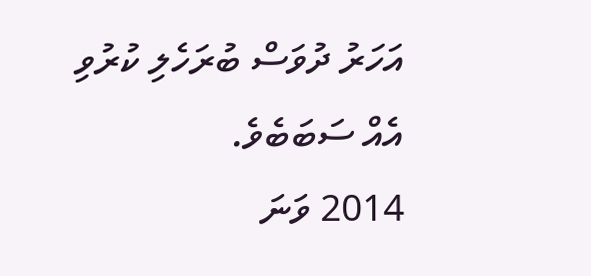އަހަރު ދުވަސް ބުރަހެލި ކުރުވި އެއް ސަބަބެވެ.
2014 ވަނަ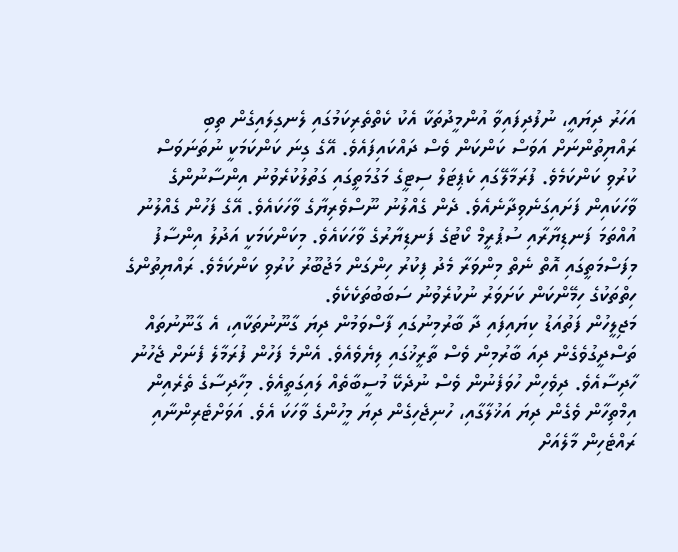އަހަރު ދިޔައީ، ނުފުދިފައިވާ އުންމީދުތަކާ އެކު ކެތްތެރިކަމުގައި ލެނގިލައިގެން ތިބި ރައްޔިތުންނަށް އަވަސް ކަންކަން ވެސް ދައްކައިފައެވެ. އޭގެ ގިނަ ކަންކަމަކީ ނުތަނަވަސް ކުރުވި ކަންކަމެވެ. ފުރަމާލޭގައި ކެޕިޓަލް ސިޓީގެ މަގުމަތީގައި ގަތުލުކުރެވުނު އިންސާނުންގެ ވާހަކައިން ފަށައިގަނެވިދާނެއެވެ. ދެން ގެއްލުނު ނޫސްވެރިޔާގެ ވާހަކައެވެ. އޭގެ ފަހުން ގެއްލުނު އުއްތަމަ ފަނޑިޔާރާއި ސުޕުރީމް ކޯޓުގެ ފަނޑިޔާރުގެ ވާހަކައެވެ. މިކަންކަމަކީ އަދުލު އިންސާފު މިފަސްމަތީގައި އޮތް ނެތް މިންވަރާ މެދު ފިކުރު ހިންގަން މަޖުބޫރު ކުރުވި ކަންކަމެވެ. ރައްޔިތުންގެ ހިތްތަކުގެ ހިމޭންކަން ކަށަވަރު ނުކުރެވުނު ސަބަބުތަކެކެވެ.
މަޖިލީހުން ފަތުއަޑު ކިޔައިފައި ދާ ބާރުމިނުގައި ފާސްވަމުން ދިޔަ ގާނޫނުތަކާއި، އެ ގާނޫނުތައް ތަސްދީގުވެގެން ދިއަ ބާރުމިން ވެސް ތާރީޚުގައި ލިޔެވެއެވެ. އެންމެ ފަހުން ފުރަމާލެ ފެނަށް ޖެހުނު ހާދިސާއެވެ. ދިވެހިން ހުވަފެނުން ވެސް ނުދެކޭ މުސީބާތެއް ލައިގަތީއެވެ. މިހާދިސާގެ ތެރެއިން އިމްތިހާން ވެގެން ދިޔަ އަޚުލާގާއި، ހުނިޖެހިގެން ދިޔަ މީހުންގެ ވާހަކަ އެވެ. އަވަށްޓެރިންނާއި ރައްޓެހިން މާލެއަށް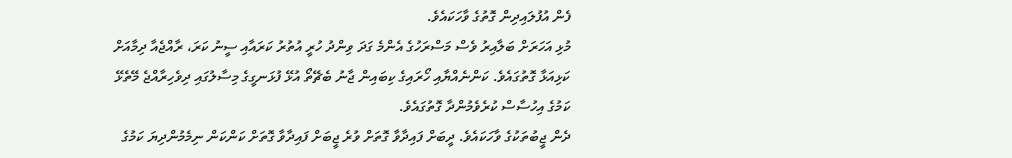ފެން އުފުލައިދިން ގޮތުގެ ވާހަކައެވެ.
މުޅި އަހަރަށް ބަލާއިރު ވެސް މަސްރަހުގެ އެންމެ ގަދަ ވިންދު ހުރީ އުތުރު ކަރައާއި ސީނު ކަރަ، ރާއްޖެއާ ދިމާއަށް ކަޅިއަޅާ ގޮތުގައެވެ. ކަންނެއްޔާއި ހޯރައިގެ ކިބައިން ޖާނު ބެޗޭތޯ އުޅޭ ފުޅަނގީގެ މިސާލުގައި ދިވެހިރާއްޖެ މޭތެޅޭ ކަމުގެ އިހުސާސް ކުރެވެމުންދާ ގޮތުގައެވެ.
ދެން ޖީބުތަކުގެ ވާހަކައެވެ. ދީބަށް ފައިދާވާ ގޮތަށް ވުރެ ޖީބަށް ފައިދާވާ ގޮތަށް ކަންކަން ނިމެމުންދިޔަ ކަމުގެ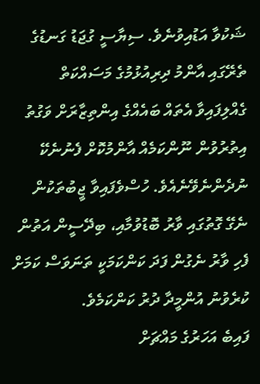ޝަކުވާ އަޑުއިވުނެވެ. ސިޔާސީ ގުޖަޑު ގަނޑުގެ ތެރޭގައި އާންމު ދިރިއުޅުމުގެ މަސައްކަތް ގެއްލިފައިވާ އެތައް ބައެއްގެ އިންތިޒާރަށް ވަގުތު އިތުރުވުން ނޫންކަމެއް އާންމުކޮށް ފެނުނެކޭ ނުދެންނެވޭނެއެވެ. ހުސްވެފައިވާ ޖީބުތަކުން ނެގޭ ގޮތުގައި ވާރު ބޮޑުވުމާއި، ބިދޭސީން އަތުން ފެހި ވާރު ނެގުން ފަދަ ކަންކަމަކީ ތަނަވަސް ކަމަށް ކުރެވުނު އުންމީދާ ދުރު ކަންކަމެވެ.
ފައިބެ އަހަރުގެ މައްޗަށް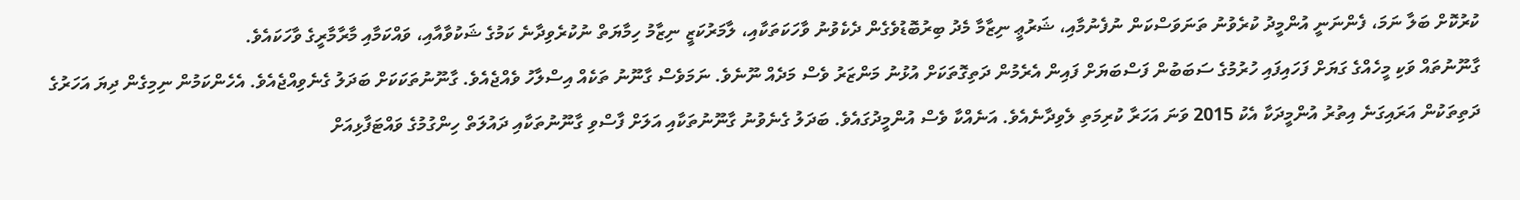ކުރުކޮށް ބަލާ ނަމަ، ފެންނަނީ އުންމީދު ކުރެވުނު ތަނަވަސްކަން ނުފެނުމާއި، ޝަރުޢީ ނިޒާމާ މެދު ބިރުބޮޑުވެގެން ދެކެވުނު ވާހަކަތަކާއި، ލާމަރުކަޒީ ނިޒާމު ހިމާޔަތް ނުކުރެވިދާނެ ކަމުގެ ޝަކުވާއާއި، ވައްކަމާއި މާރާމާރީގެ ވާހަކައެވެ.
ގާނޫނުތައް ވަކި މީހެއްގެ ގަޔަށް ފަހައިފައި ހުރުމުގެ ސަބަބުން ފަސްބަޔަށް ފައިން އެރެމުން ދަތިގޮތަކަށް އުޅުނު މަންޒަރު ވެސް މަދެއް ނޫނެވެ. ނަމަވެސް ގާނޫނު ތަކެއް އިސްލާހު ވެއްޖެއެވެ. ގާނޫނުތަކަކަށް ބަދަލު ގެނެވިއްޖެއެވެ. އެހެންކަމުން ނިމިގެން ދިޔަ އަހަރުގެ ދަތިތަކުން އަރައިގަނެ އިތުރު އުންމީދަކާ އެކު 2015 ވަނަ އަހަރާ ކުރިމަތި ލެވިދާނެއެވެ. އަނެއްކާ ވެސް އުންމީދުގައެވެ. ބަދަލު ގެނެވުނު ގާނޫނުތަކާއި އަލަށް ފާސްވި ގާނޫނުތަކާއި ދައުލަތް ހިންގުމުގެ ވައްޓަފާޅިއަށް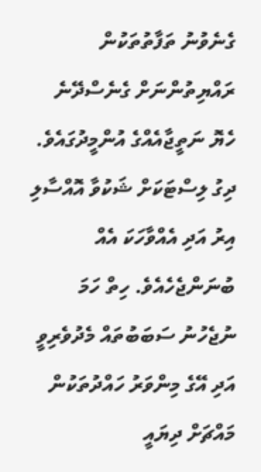ގެނެވުނު ތަފާތުތަކުން ރައްޔިތުންނަށް ގެނެސްދޭނެ ހެޔޮ ނަތީޖާއެއްގެ އުންމީދުގައެވެ.
ދިގު ލިސްޓަކަށް ޝަކުވާ އޮއްސާލި އިރު އަދި އެއްވާހަކަ އެއް ބުނަންޖެހެއެވެ. ހިތް ހަމަ ނުޖެހުނު ސަބަބުތައް މެދުވެރިވީ އަދި އޭގެ މިންވަރު ހައްދުތަކުން މައްޗަށް ދިޔައީ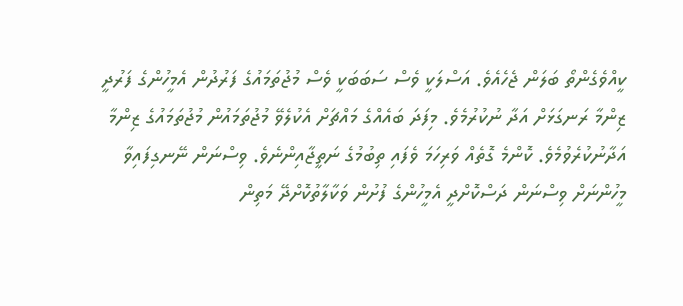ކީއްވެގެންތޯ ބަލަން ޖެހެއެވެ. އަސްލަކީ ވެސް ސަބަބަކީ ވެސް މުޖުތަމައުގެ ފަރުދުން އެމީހުންގެ ފަރުދީ ޒިންމާ ރަނގަޅަށް އަދާ ނުކުރުމެވެ. މިފަދަ ބައެއްގެ މައްޗަށް އެކުލެވޭ މުޖުތަމައުން މުޖުތަމައުގެ ޒިންމާ އަދާނުކުރެވުމެވެ. ކޮންމެ ގޮތެއް ވަރިހަމަ ވެފައި ތިބުމުގެ ނަތީޖާއިންނެވެ. ވިސްނަން ނޭނގިފައިވާ މީހުންނަށް ވިސްނަން ދަސްކޮށްދީ އެމީހުންގެ ފުށުން ވަކާލާތުކޮށްދޭ މަތިން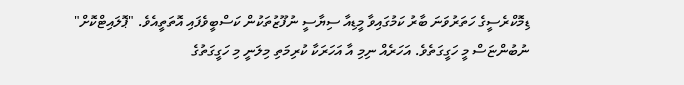ޑިމޮކްރެސީގެ ހަތަރުވަނަ ބާރު ކަމުގައިވާ މީޑިއާ ސިޔާސީ ނުފޫޒުތަކުން ކަސްބީވެފައި އޮތަތީއެވެ. "ޕޮލައިޓްކޮށް" ނުބުންޏަސް މީ ހަގީގަތެވެ. އަހަރެއް ނިމި އާ އަހަރަކާ ކުރިމަތި މިލަނީ މި ހަގީގަތުގެ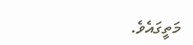މަތީގައެވެ.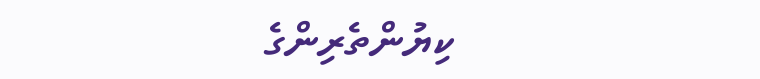ކިޔުންތެރިންގެ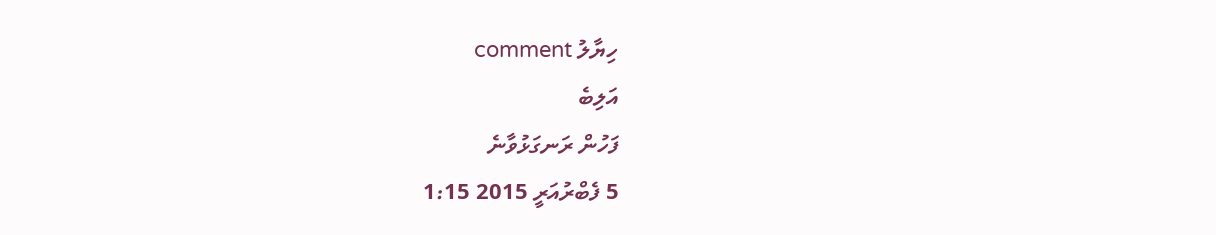ހިޔާލު comment
އަލިބެ
ފަހުން ރަނގަޅުވާނެ
5 ފެބްރުއަރީ 2015 1:15